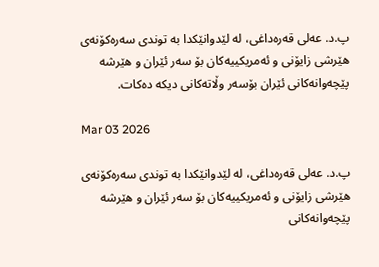پ.د. عەلی قەرەداغی، لە لێدوانێکدا بە توندی سەرەکۆنەی هێرشی زایۆنی و ئەمریکییەکان بۆ سەر ئێران و هێرشە پێچەوانەکانی ئێران بۆسەر وڵاتەکانی دیکە دەکات.

Mar 03 2026

پ.د. عەلی قەرەداغی، لە لێدوانێکدا بە توندی سەرەکۆنەی هێرشی زایۆنی و ئەمریکییەکان بۆ سەر ئێران و هێرشە پێچەوانەکانی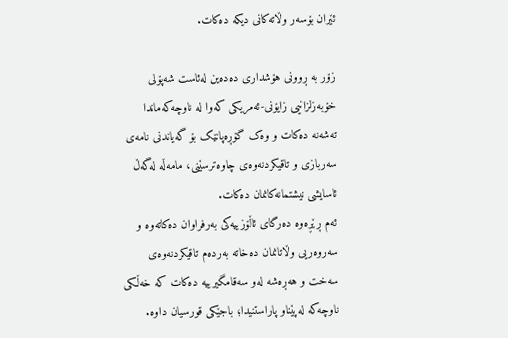ئێران بۆسەر وڵاتەکانی دیکە دەکات.

زۆر بە ڕوونی هۆشداری دەدەین لەئاست شەپۆلی خۆبەزلزانیی زایۆنی-ئەمریکی کەوا لە ناوچەکەماندا تەشەنە دەکات و وەک گۆڕەپانێک بۆ گەیاندنی نامەی سەربازی و تاقیکردنەوەی چاوەترسێنی، مامەڵە لەگەڵ ئاسایشی نیشتمانەکانمان دەکات.
ئەم ڕێڕەوە دەرگای ئاڵۆزییەکی بەرفراوان دەکاتەوە و سەروەریی وڵاتانمان دەخاتە بەردەم تاقیکردنەوەی سەخت و هەڕەشە لەو سەقامگیرییە دەکات کە خەڵکی ناوچەکە لەپێناو پاراستنیدا؛ باجێکی قورسیان داوە.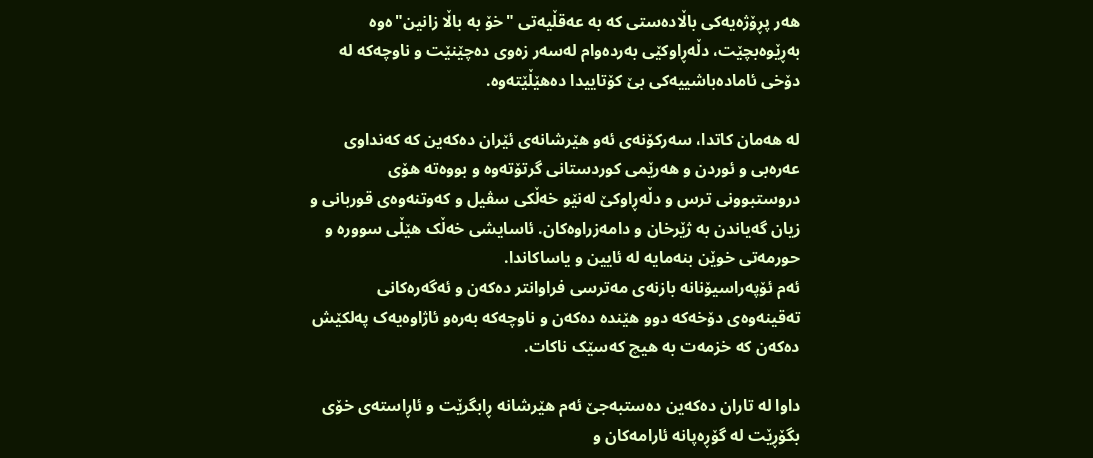هەر پڕۆژەیەکی باڵادەستی کە بە عەقڵیەتی "خۆ بە باڵا زانین"ەوە بەڕێوەبچێت، دڵەڕاوکێی بەردەوام لەسەر زەوی دەچێنێت و ناوچەکە لە دۆخی ئامادەباشییەکی بێ کۆتاییدا دەهێڵێتەوە.

لە هەمان کاتدا، سەرکۆنەی ئەو هێرشانەی ئێران دەکەین کە کەنداوی عەرەبی و ئوردن و هەرێمی کوردستانی گرتۆتەوە و بووەتە هۆی دروستبوونی ترس و دڵەڕاوکێ لەنێو خەڵکی سڤیل و کەوتنەوەی قوربانی و زیان گەیاندن بە ژێرخان و دامەزراوەکان. ئاسایشی خەڵک هێڵی سوورە و حورمەتی خوێن بنەمایە لە ئایین و یاساکاندا.
ئەم ئۆپەراسیۆنانە بازنەی مەترسی فراوانتر دەکەن و ئەگەرەکانی تەقینەوەی دۆخەکە دوو هێندە دەکەن و ناوچەکە بەرەو ئاژاوەیەک پەلکێش دەکەن کە خزمەت بە هیچ کەسێک ناکات.

داوا لە تاران دەکەین دەستبەجێ ئەم هێرشانە ڕابگرێت و ئاڕاستەی خۆی بگۆڕێت لە گۆڕەپانە ئارامەکان و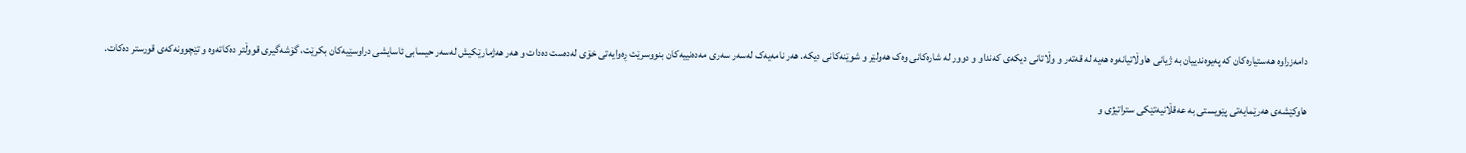دامەزراوە هەستیارەکان کە پەیوەندییان بە ژیانی هاوڵاتیانەوە هەیە لە قەتەر و وڵاتانی دیکەی کەنداو و دوور لە شارەکانی وەک هەولێر و شوێنەکانی دیکە. هەر نامەیەک لەسەر سەری مەدەنییەکان بنووسرێت ڕەوایەتی خۆی لەدەست دەدات و هەر هەژمارێکیش لەسەر حیسابی ئاسایشی دراوسێیەکان بکرێت، گۆشەگیری قووڵتر دەکاتەوە و تێچوونەکەی قورستر دەکات.

هاوکێشەی هەرێمایەتی پێویستی بە عەقڵانیەتێکی ستراتیژی و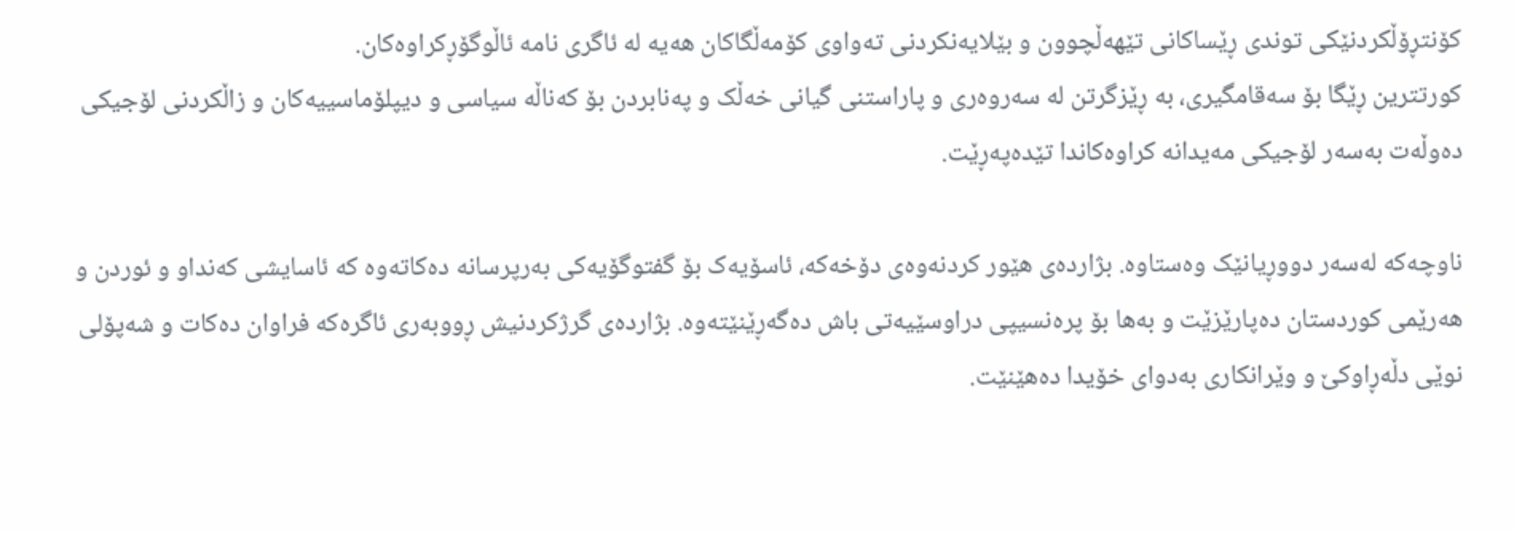کۆنتڕۆڵکردنێکی توندی ڕێساکانی تێهەڵچوون و بێلایەنکردنی تەواوی کۆمەڵگاکان هەیە لە ئاگری نامە ئاڵوگۆڕکراوەکان.
کورتترین ڕێگا بۆ سەقامگیری، بە ڕێزگرتن لە سەروەری و پاراستنی گیانی خەڵک و پەنابردن بۆ کەناڵە سیاسی و دیپلۆماسییەکان و زاڵکردنی لۆجیکی دەوڵەت بەسەر لۆجیکی مەیدانە کراوەکاندا تێدەپەڕێت.

ناوچەکە لەسەر دووڕیانێک وەستاوە. بژاردەی هێور کردنەوەی دۆخەکە، ئاسۆیەک بۆ گفتوگۆیەکی بەرپرسانە دەکاتەوە کە ئاسایشی کەنداو و ئوردن و هەرێمی کوردستان دەپارێزێت و بەها بۆ پرەنسیپی دراوسێیەتی باش دەگەڕێنێتەوە. بژاردەی گرژکردنیش ڕووبەری ئاگرەکە فراوان دەکات و شەپۆلی نوێی دڵەڕاوکێ و وێرانکاری بەدوای خۆیدا دەهێنێت.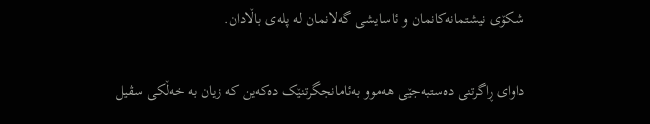شکۆی نیشتمانەکانمان و ئاسایشی گەلانمان لە پلەی باڵادان.

داوای ڕاگرتنی دەستبەجێی هەموو بەئامانجگرتنێک دەکەین کە زیان بە خەڵکی سڤیل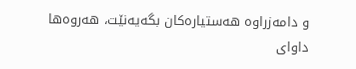و دامەزراوە هەستیارەکان بگەیەنێت، هەروەها داوای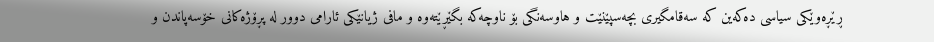ڕێڕەوێکی سیاسی دەکەین کە سەقامگیری بچەسپێنێت و هاوسەنگی بۆ ناوچەکە بگێڕێتەوە و مافی ژیانێکی ئارامی دوور لە پڕۆژەکانی خۆسەپاندن و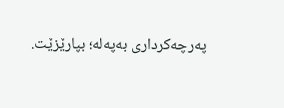پەرچەکرداری بەپەلە؛ بپارێزێت.